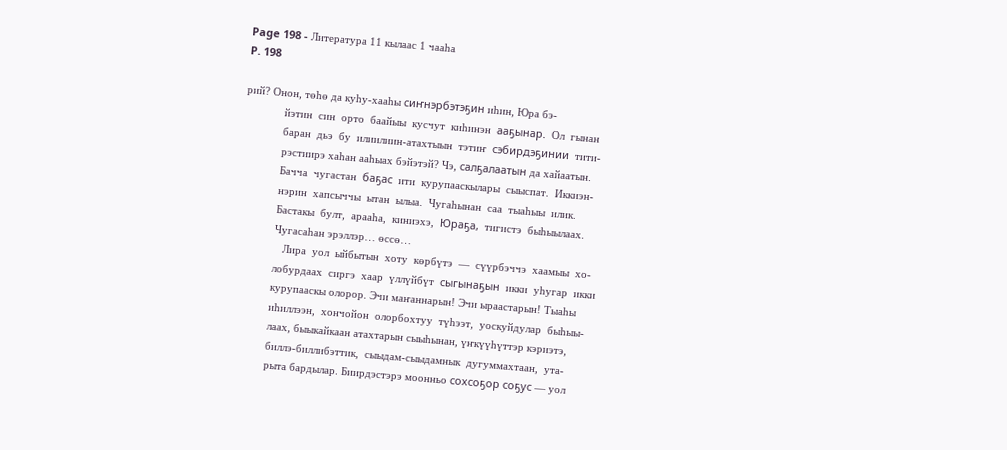Page 198 - Литература 11 кылаас 1 чааhа
P. 198

рий? Онон, төһө да куһу-хааһы сиҥнэрбэтэҕин иһин, Юра бэ-
             йэтин  син  орто  баайыы  кусчут  киһинэн  ааҕынар.  Ол  гынан
             баран  дьэ  бу  илиилиин-атахтыын  тэтиҥ  сэбирдэҕинии  тити-
             рэстиирэ хаһан ааһыах бэйэтэй? Чэ, салҕалаатын да хайаатын.
             Бачча  чугастан  баҕас  ити  курупааскылары  сыыспат.  Иккиэн-
             нэрин  хапсыччы  ытан  ылыа.  Чугаһынан  саа  тыаһыы  илик.
             Бастакы  булт,  арааһа,  киниэхэ,  Юраҕа,  тигистэ  быһыылаах.
             Чугасаһан эрэллэр… өссө…
                Лира  уол  ыйбытын  хоту  көрбүтэ  —  сүүрбэччэ  хаамыы  хо-
             лобурдаах  сиргэ  хаар  үллүйбүт  сыгынаҕын  икки  уһугар  икки
             курупааскы олорор. Эчи маҥаннарын! Эчи ыраастарын! Тыаһы
             иһиллээн,  хончойон  олорбохтуу  түһээт,  уоскуйдулар  быһыы-
             лаах, быыкайкаан атахтарын сыыһынан, үҥкүүһүттэр кэриэтэ,
             биллэ-биллибэттик,  сыыдам-сыыдамнык  дугуммахтаан,  ута-
             рыта бардылар. Биирдэстэрэ моонньо сохсоҕор соҕус — уол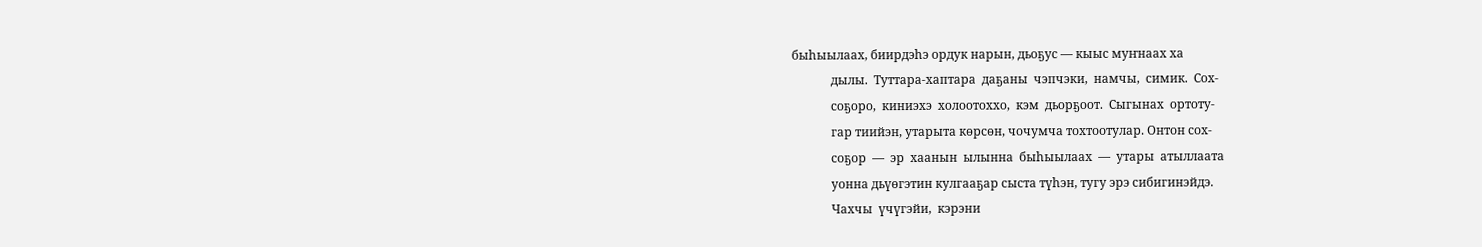быһыылаах, биирдэһэ ордук нарын, дьоҕус — кыыс муҥнаах ха
             дылы.  Туттара-хаптара  даҕаны  чэпчэки,  намчы,  симик.  Сох-
             соҕоро,  киниэхэ  холоотоххо,  кэм  дьорҕоот.  Сыгынах  ортоту-
             гар тиийэн, утарыта көрсөн, чочумча тохтоотулар. Онтон сох-
             соҕор  —  эр  хаанын  ылынна  быһыылаах  —  утары  атыллаата
             уонна дьүөгэтин кулгааҕар сыста түһэн, тугу эрэ сибигинэйдэ.
             Чахчы  үчүгэйи,  кэрэни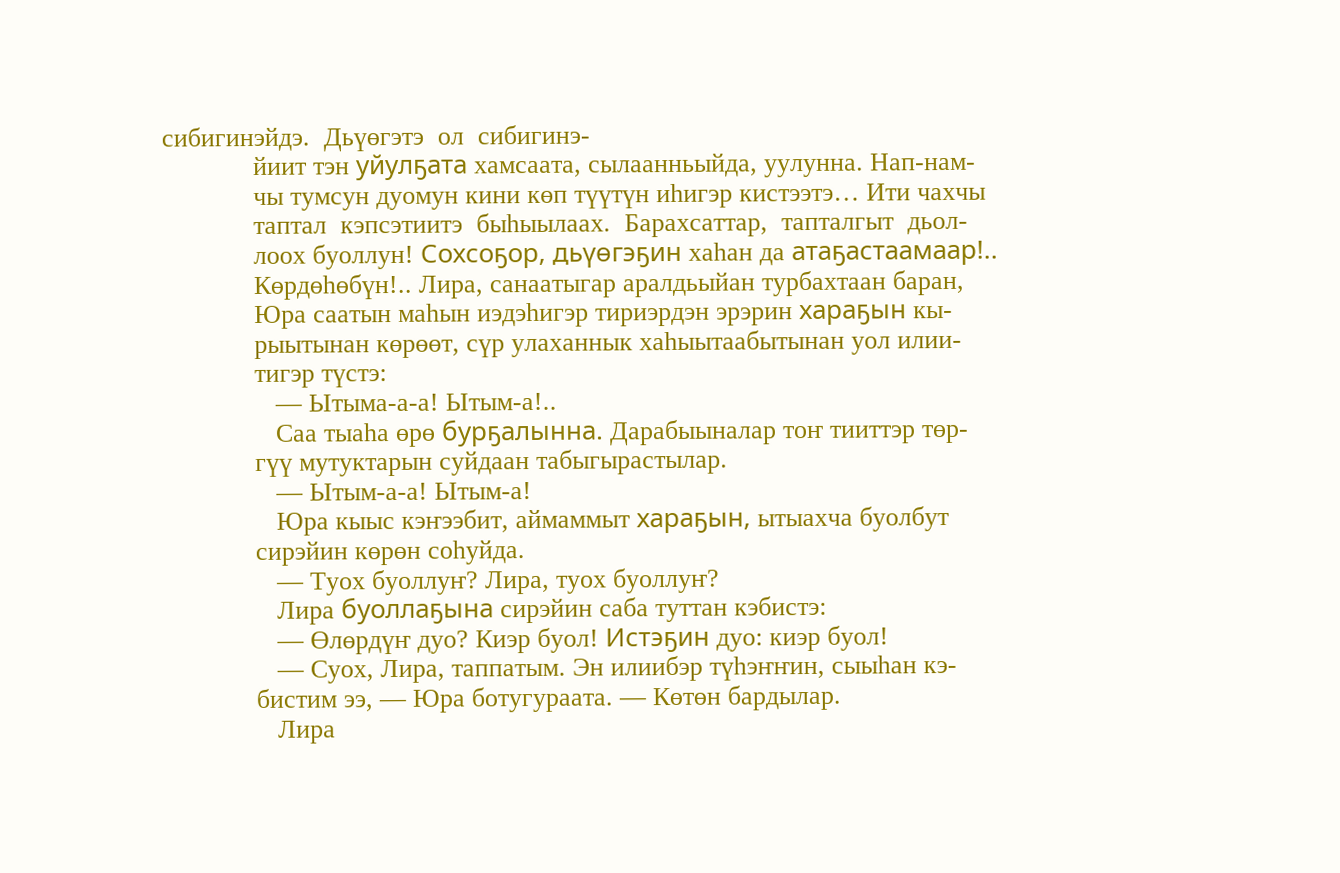сибигинэйдэ.  Дьүөгэтэ  ол  сибигинэ-
             йиит тэн уйулҕата хамсаата, сылаанньыйда, уулунна. Нап-нам-
             чы тумсун дуомун кини көп түүтүн иһигэр кистээтэ… Ити чахчы
             таптал  кэпсэтиитэ  быһыылаах.  Барахсаттар,  тапталгыт  дьол-
             лоох буоллун! Сохсоҕор, дьүөгэҕин хаһан да атаҕастаамаар!..
             Көрдөһөбүн!.. Лира, санаатыгар аралдьыйан турбахтаан баран,
             Юра саатын маһын иэдэһигэр тириэрдэн эрэрин хараҕын кы-
             рыытынан көрөөт, сүр улаханнык хаһыытаабытынан уол илии-
             тигэр түстэ:
                — Ытыма-а-а! Ытым-а!..
                Саа тыаһа өрө бурҕалынна. Дарабыыналар тоҥ тииттэр төр-
             гүү мутуктарын суйдаан табыгырастылар.
                — Ытым-а-а! Ытым-а!
                Юра кыыс кэҥээбит, аймаммыт хараҕын, ытыахча буолбут
             сирэйин көрөн соһуйда.
                — Туох буоллуҥ? Лира, туох буоллуҥ?
                Лира буоллаҕына сирэйин саба туттан кэбистэ:
                — Өлөрдүҥ дуо? Киэр буол! Истэҕин дуо: киэр буол!
                — Суох, Лира, таппатым. Эн илиибэр түһэҥҥин, сыыһан кэ-
             бистим ээ, — Юра ботугураата. — Көтөн бардылар.
                Лира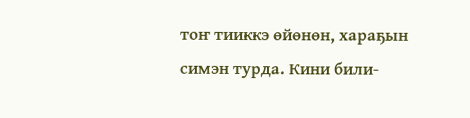тоҥ тииккэ өйөнөн, хараҕын симэн турда. Кини били-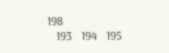198
   193   194   195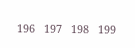196   197   198   199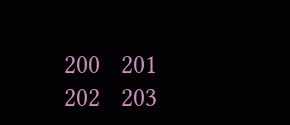200   201   202   203